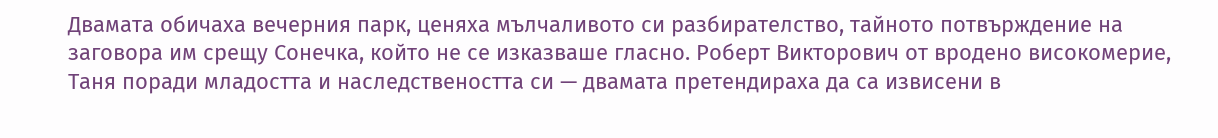Двамата обичаха вечерния парк, ценяха мълчаливото си разбирателство, тайното потвърждение на заговора им срещу Сонечка, който не се изказваше гласно. Роберт Викторович от вродено високомерие, Таня поради младостта и наследствеността си — двамата претендираха да са извисени в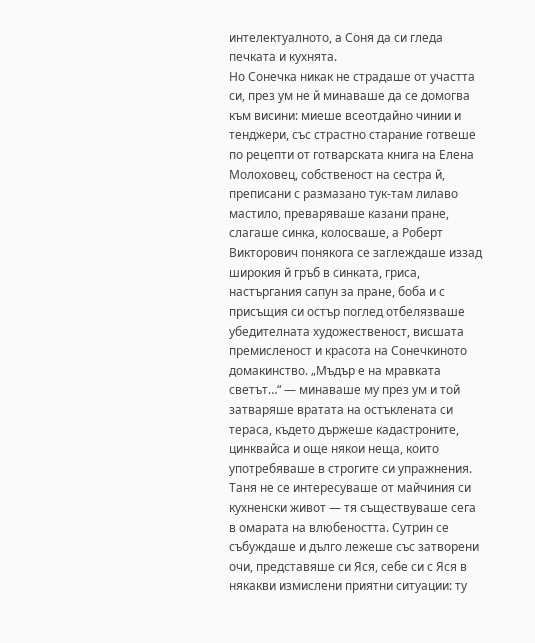интелектуалното, а Соня да си гледа печката и кухнята.
Но Сонечка никак не страдаше от участта си, през ум не й минаваше да се домогва към висини: миеше всеотдайно чинии и тенджери, със страстно старание готвеше по рецепти от готварската книга на Елена Молоховец, собственост на сестра й, преписани с размазано тук-там лилаво мастило, преваряваше казани пране, слагаше синка, колосваше, а Роберт Викторович понякога се заглеждаше иззад широкия й гръб в синката, гриса, настъргания сапун за пране, боба и с присъщия си остър поглед отбелязваше убедителната художественост, висшата премисленост и красота на Сонечкиното домакинство. „Мъдър е на мравката светът…“ — минаваше му през ум и той затваряше вратата на остъклената си тераса, където държеше кадастроните, цинквайса и още някои неща, които употребяваше в строгите си упражнения.
Таня не се интересуваше от майчиния си кухненски живот — тя съществуваше сега в омарата на влюбеността. Сутрин се събуждаше и дълго лежеше със затворени очи, представяше си Яся, себе си с Яся в някакви измислени приятни ситуации: ту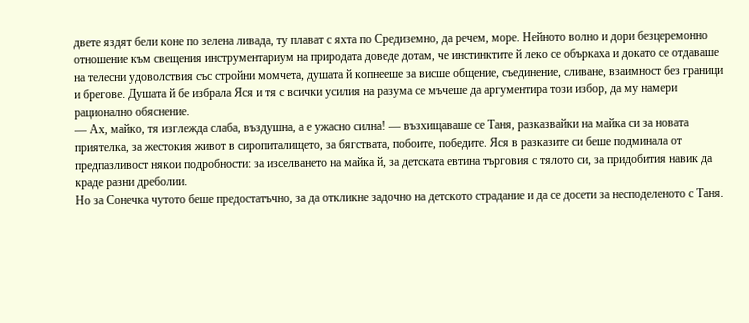двете яздят бели коне по зелена ливада, ту плават с яхта по Средиземно, да речем, море. Нейното волно и дори безцеремонно отношение към свещения инструментариум на природата доведе дотам, че инстинктите й леко се объркаха и докато се отдаваше на телесни удоволствия със стройни момчета, душата й копнееше за висше общение, съединение, сливане, взаимност без граници и брегове. Душата й бе избрала Яся и тя с всички усилия на разума се мъчеше да аргументира този избор, да му намери рационално обяснение.
— Ах, майко, тя изглежда слаба, въздушна, а е ужасно силна! — възхищаваше се Таня, разказвайки на майка си за новата приятелка, за жестокия живот в сиропиталището, за бягствата, побоите, победите. Яся в разказите си беше подминала от предпазливост някои подробности: за изселването на майка й, за детската евтина търговия с тялото си, за придобития навик да краде разни дреболии.
Но за Сонечка чутото беше предостатъчно, за да откликне задочно на детското страдание и да се досети за несподеленото с Таня.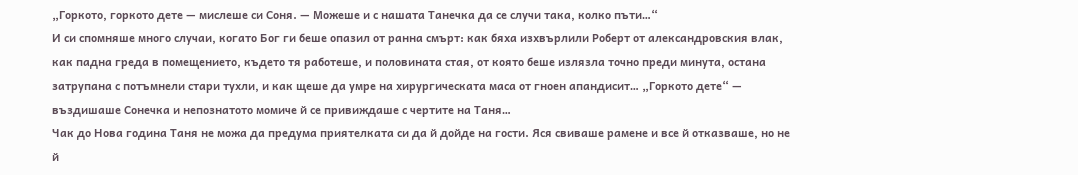„Горкото, горкото дете — мислеше си Соня. — Можеше и с нашата Танечка да се случи така, колко пъти…“
И си спомняше много случаи, когато Бог ги беше опазил от ранна смърт: как бяха изхвърлили Роберт от александровския влак, как падна греда в помещението, където тя работеше, и половината стая, от която беше излязла точно преди минута, остана затрупана с потъмнели стари тухли, и как щеше да умре на хирургическата маса от гноен апандисит… „Горкото дете“ — въздишаше Сонечка и непознатото момиче й се привиждаше с чертите на Таня…
Чак до Нова година Таня не можа да предума приятелката си да й дойде на гости. Яся свиваше рамене и все й отказваше, но не й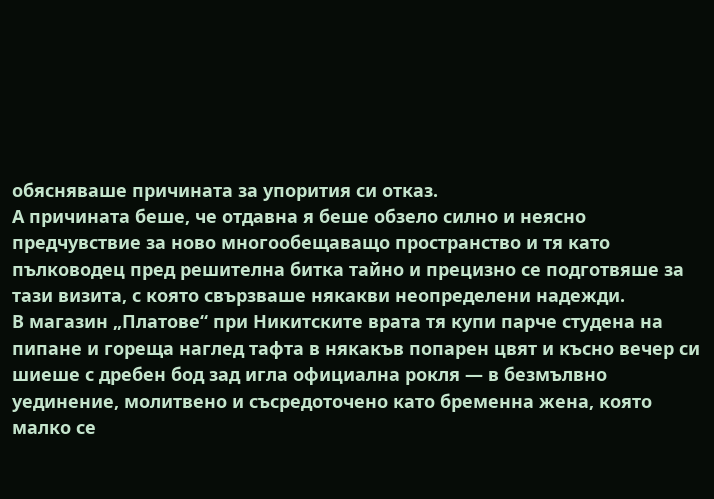обясняваше причината за упорития си отказ.
А причината беше, че отдавна я беше обзело силно и неясно предчувствие за ново многообещаващо пространство и тя като пълководец пред решителна битка тайно и прецизно се подготвяше за тази визита, с която свързваше някакви неопределени надежди.
В магазин „Платове“ при Никитските врата тя купи парче студена на пипане и гореща наглед тафта в някакъв попарен цвят и късно вечер си шиеше с дребен бод зад игла официална рокля — в безмълвно уединение, молитвено и съсредоточено като бременна жена, която малко се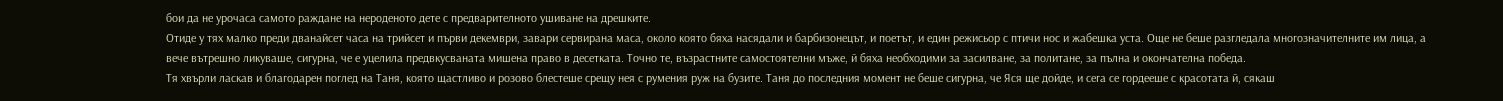бои да не урочаса самото раждане на нероденото дете с предварителното ушиване на дрешките.
Отиде у тях малко преди дванайсет часа на трийсет и първи декември, завари сервирана маса, около която бяха насядали и барбизонецът, и поетът, и един режисьор с птичи нос и жабешка уста. Още не беше разгледала многозначителните им лица, а вече вътрешно ликуваше, сигурна, че е уцелила предвкусваната мишена право в десетката. Точно те, възрастните самостоятелни мъже, й бяха необходими за засилване, за политане, за пълна и окончателна победа.
Тя хвърли ласкав и благодарен поглед на Таня, която щастливо и розово блестеше срещу нея с румения руж на бузите. Таня до последния момент не беше сигурна, че Яся ще дойде, и сега се гордееше с красотата й, сякаш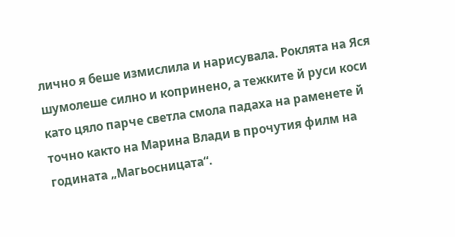лично я беше измислила и нарисувала. Роклята на Яся шумолеше силно и копринено, а тежките й руси коси като цяло парче светла смола падаха на раменете й точно както на Марина Влади в прочутия филм на годината „Магьосницата“.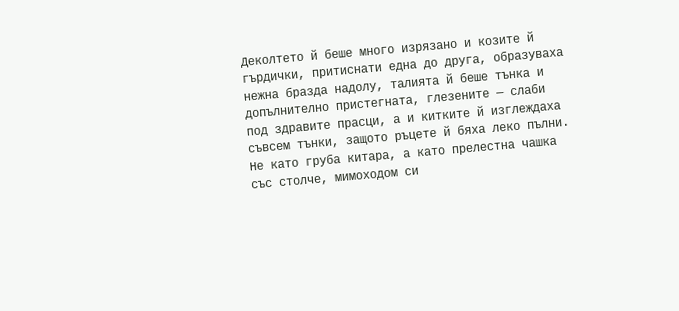Деколтето й беше много изрязано и козите й гърдички, притиснати една до друга, образуваха нежна бразда надолу, талията й беше тънка и допълнително пристегната, глезените — слаби под здравите прасци, а и китките й изглеждаха съвсем тънки, защото ръцете й бяха леко пълни. Не като груба китара, а като прелестна чашка със столче, мимоходом си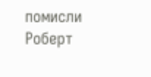помисли Роберт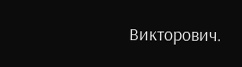Викторович.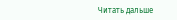Читать дальше